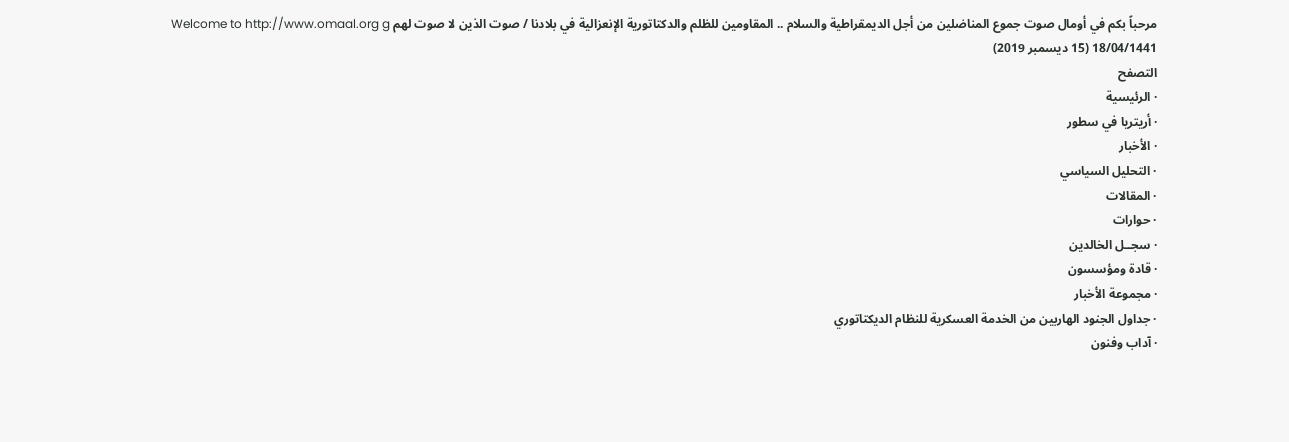Welcome to http://www.omaal.org g مرحباً بكم في أومال صوت جموع المناضلين من أجل الديمقراطية والسلام .. المقاومين للظلم والدكتاتورية الإنعزالية في بلادنا / صوت الذين لا صوت لهم
18/04/1441 (15 ديسمبر 2019)
التصفح
· الرئيسية
· أريتريا في سطور
· الأخبار
· التحليل السياسي
· المقالات
· حوارات
· سجــل الخالدين
· قادة ومؤسسون
· مجموعة الأخبار
· جداول الجنود الهاربين من الخدمة العسكرية للنظام الديكتاتوري
· آداب وفنون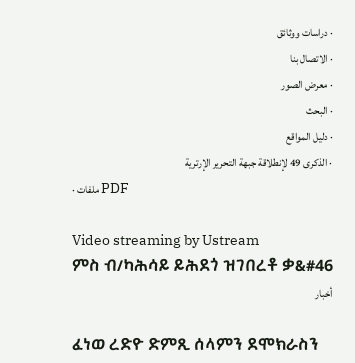· دراسات ووثائق
· الاتصال بنا
· معرض الصور
· البحث
· دليل المواقع
· الذكرى 49 لإنطلاقة جبهة التحرير الإرترية
· ملفات PDF

Video streaming by Ustream
ምስ ብ/ካሕሳይ ይሕደጎ ዝገበረቶ ቃ&#46
أخبار

ፈነወ ረድዮ ድምጺ ሰላምን ደሞክራስን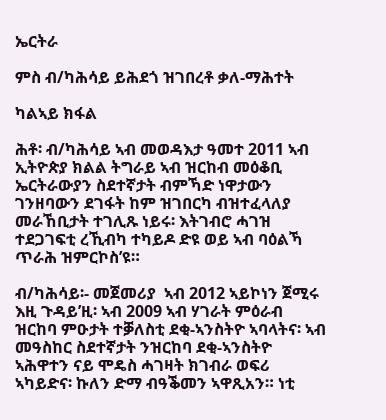ኤርትራ

ምስ ብ/ካሕሳይ ይሕደጎ ዝገበረቶ ቃለ-ማሕተት

ካልኣይ ክፋል

ሕቶ፡ ብ/ካሕሳይ ኣብ መወዳእታ ዓመተ 2011 ኣብ ኢትዮጵያ ክልል ትግራይ ኣብ ዝርከብ መዕቆቢ ኤርትራውያን ስደተኛታት ብምኻድ ነዋታውን ገንዘባውን ደገፋት ከም ዝገበርካ ብዝተፈላለያ መራኸቢታት ተገሊጹ ነይሩ፡ እትገብሮ ሓገዝ ተደጋገፍቲ ረኺብካ ተካይዶ ድዩ ወይ ኣብ ባዕልኻ ጥራሕ ዝምርኮስ’ዩ።

ብ/ካሕሳይ፡- መጀመሪያ  ኣብ 2012 ኣይኮነን ጀሚሩ እዚ ጉዳይ’ዚ፡ ኣብ 2009 ኣብ ሃገራት ምዕራብ ዝርከባ ምዑታት ተቓለስቲ ደቂ-ኣንስትዮ ኣባላትና፡ ኣብ መዓስከር ስደተኛታት ንዝርከባ ደቂ-ኣንስትዮ ኣሕዋተን ናይ ሞዴስ ሓገዛት ክገብራ ወፍሪ ኣካይድና፡ ኩለን ድማ ብዓቕመን ኣዋጺአን። ነቲ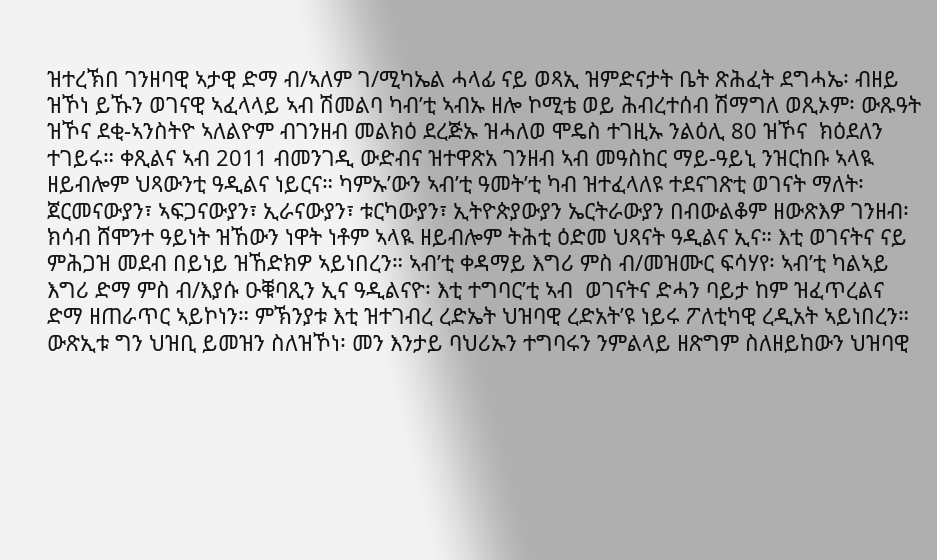ዝተረኽበ ገንዘባዊ ኣታዊ ድማ ብ/ኣለም ገ/ሚካኤል ሓላፊ ናይ ወጻኢ ዝምድናታት ቤት ጽሕፈት ደግሓኤ፡ ብዘይ ዝኾነ ይኹን ወገናዊ ኣፈላላይ ኣብ ሽመልባ ካብ’ቲ ኣብኡ ዘሎ ኮሚቴ ወይ ሕብረተሰብ ሽማግለ ወጺኦም፡ ውጹዓት ዝኾና ደቂ-ኣንስትዮ ኣለልዮም ብገንዘብ መልክዕ ደረጅኡ ዝሓለወ ሞዴስ ተገዚኡ ንልዕሊ 80 ዝኾና  ክዕደለን ተገይሩ። ቀጺልና ኣብ 2011 ብመንገዲ ውድብና ዝተዋጽአ ገንዘብ ኣብ መዓስከር ማይ-ዓይኒ ንዝርከቡ ኣላዪ ዘይብሎም ህጻውንቲ ዓዲልና ነይርና። ካምኡ’ውን ኣብ’ቲ ዓመት’ቲ ካብ ዝተፈላለዩ ተደናገጽቲ ወገናት ማለት፡ ጀርመናውያን፣ ኣፍጋናውያን፣ ኢራናውያን፣ ቱርካውያን፣ ኢትዮጵያውያን ኤርትራውያን በብውልቆም ዘውጽእዎ ገንዘብ፡ ክሳብ ሸሞንተ ዓይነት ዝኸውን ነዋት ነቶም ኣላዪ ዘይብሎም ትሕቲ ዕድመ ህጻናት ዓዲልና ኢና። እቲ ወገናትና ናይ ምሕጋዝ መደብ በይነይ ዝኸድክዎ ኣይነበረን። ኣብ’ቲ ቀዳማይ እግሪ ምስ ብ/መዝሙር ፍሳሃየ፡ ኣብ’ቲ ካልኣይ እግሪ ድማ ምስ ብ/እያሱ ዑቑባጺን ኢና ዓዲልናዮ፡ እቲ ተግባር’ቲ ኣብ  ወገናትና ድሓን ባይታ ከም ዝፈጥረልና ድማ ዘጠራጥር ኣይኮነን። ምኽንያቱ እቲ ዝተገብረ ረድኤት ህዝባዊ ረድአት’ዩ ነይሩ ፖለቲካዊ ረዲአት ኣይነበረን። ውጽኢቱ ግን ህዝቢ ይመዝን ስለዝኾነ፡ መን እንታይ ባህሪኡን ተግባሩን ንምልላይ ዘጽግም ስለዘይከውን ህዝባዊ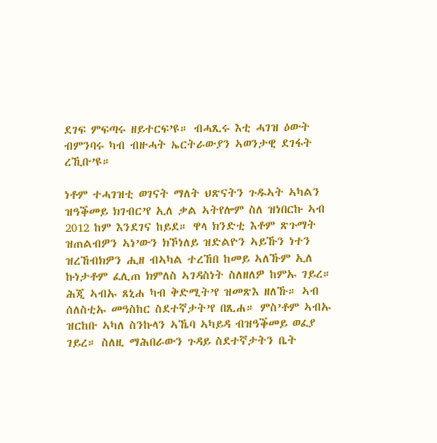ደገፍ ምፍጣሩ ዘይተርፍ’ዩ። ብሓጺሩ እቲ ሓገዝ ዕውት ብምንባሩ ካብ ብዙሓት ኤርትራውያን ኣወንታዊ ደገፋት ረኺቡ’ዩ።

ነቶም ተሓገዝቲ ወገናት ማለት ህጽናትን ጉዱኣት ኣካልን ዝዓቕመይ ክገብር’የ ኢለ ቃል ኣትየሎም ስለ ዝነበርኩ ኣብ 2012 ከም እንደገና ከይደ። ዋላ ክንድቲ እቶም ጽጉማት ዝጠልብዎን ኣነ’ውን ክኾነለይ ዝድልዮን ኣይኹን ነተን ዝረኸብክዎን ሒዘ ብኣካል ተረኸበ ከመይ ኣለኹም ኢለ ኩነታቶም ፈሊጠ ክምለስ ኣገዳስነት ስለዘለዎ ከምኡ ገይረ። ሕጂ ኣብኡ ጸኒሐ ካብ ቅድሚት’የ ዝመጽእ ዘለኹ። ኣብ ሰለስቲኡ መዓስከር ስደተኛታት’የ በጺሐ። ምስ’ቶም ኣብኡ ዝርከቡ ኣካለ ስንኩላን ኣኼባ ኣካይዳ ብዝዓቕመይ ወፈያ ገይረ። ስለዚ ማሕበራውን ጉዳይ ስደተኛታትን ቤት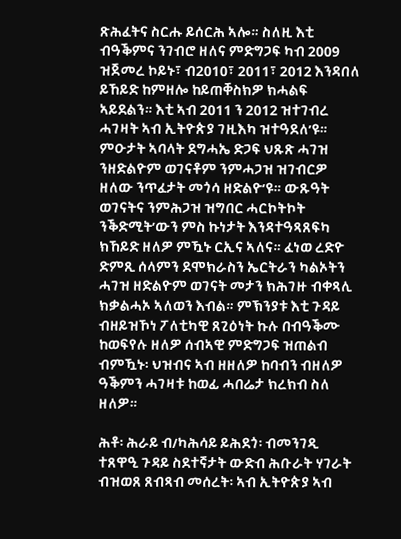ጽሕፈትና ስርሑ ይሰርሕ ኣሎ። ስለዚ እቲ ብዓቕምና ንገብሮ ዘለና ምድግጋፍ ካብ 2009 ዝጀመረ ኮይኑ፣ ብ2010፣ 2011፣ 2012 እንዳበለ ይኸይድ ከምዘሎ ከይጠቐስክዎ ክሓልፍ ኣይደልን። እቲ ኣብ 2011 ን 2012 ዝተገብረ ሓገዛት ኣብ ኢትዮጵያ ገዚእካ ዝተዓደለ’ዩ። ምዑታት ኣባላት ደግሓኤ ድጋፍ ህጹጽ ሓገዝ ንዘድልዮም ወገናቶም ንምሓጋዝ ዝገብርዎ ዘለው ንጥፈታት መጎሳ ዘድልዮ’ዩ። ውጹዓት ወገናትና ንምሕጋዝ ዝግበር ሓርኮትኮት ንቕድሚት’ውን ምስ ኩነታት እንዳተዓጻጸፍካ ክኸይድ ዘለዎ ምዃኑ ርኢና ኣለና። ፈነወ ረድዮ ድምጺ ሰላምን ደሞክራስን ኤርትራን ካልኦትን ሓገዝ ዘድልዮም ወገናት መታን ክሕገዙ ብቀጻሊ ክቃልሓኦ ኣለወን እብል። ምኽንያቱ እቲ ጉዳይ ብዘይዝኾነ ፖለቲካዊ ጸጊዕነት ኩሉ በብዓቕሙ ከወፍየሉ ዘለዎ ሰብኣዊ ምድግጋፍ ዝጠልብ ብምዃኑ፡ ህዝብና ኣብ ዘዘለዎ ከባብን ብዘለዎ ዓቕምን ሓገዛቱ ከወፊ ሓበሬታ ክረክብ ስለ ዘለዎ።

ሕቶ፡ ሕራይ ብ/ካሕሳይ ይሕደጎ፡ ብመንገዲ ተጸዋዒ ጉዳይ ስደተኛታት ውድብ ሕቡራት ሃገራት ብዝወጸ ጸብጻብ መሰረት፡ ኣብ ኢትዮጵያ ኣብ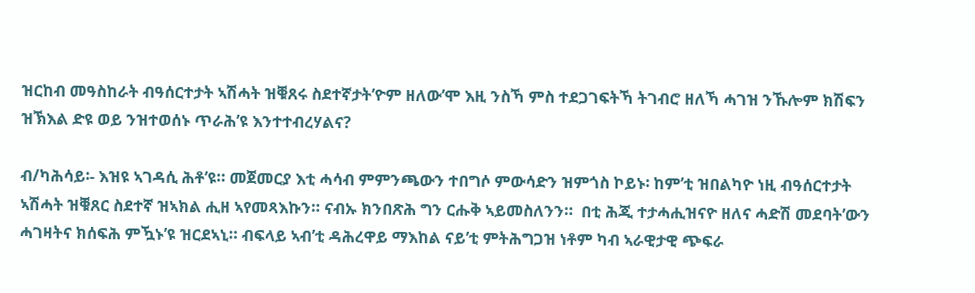ዝርከብ መዓስከራት ብዓሰርተታት ኣሽሓት ዝቑጸሩ ስደተኛታት’ዮም ዘለው’ሞ እዚ ንስኻ ምስ ተደጋገፍትኻ ትገብሮ ዘለኻ ሓገዝ ንኹሎም ክሽፍን ዝኽእል ድዩ ወይ ንዝተወሰኑ ጥራሕ’ዩ እንተተብረሃልና?

ብ/ካሕሳይ፡- እዝዩ ኣገዳሲ ሕቶ’ዩ። መጀመርያ እቲ ሓሳብ ምምንጫውን ተበግሶ ምውሳድን ዝምጎስ ኮይኑ፡ ከም’ቲ ዝበልካዮ ነዚ ብዓሰርተታት ኣሽሓት ዝቑጸር ስደተኛ ዝኣክል ሒዘ ኣየመጻእኩን። ናብኡ ክንበጽሕ ግን ርሑቅ ኣይመስለንን።  በቲ ሕጂ ተታሓሒዝናዮ ዘለና ሓድሽ መደባት’ውን ሓገዛትና ክሰፍሕ ምዃኑ’ዩ ዝርደኣኒ። ብፍላይ ኣብ’ቲ ዳሕረዋይ ማእከል ናይ’ቲ ምትሕግጋዝ ነቶም ካብ ኣራዊታዊ ጭፍራ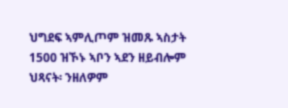ህግደፍ ኣምሊጦም ዝመጹ ኣስታት 1500 ዝኾኑ ኣቦን ኣደን ዘይብሎም ህጻናት፡ ንዘለዎም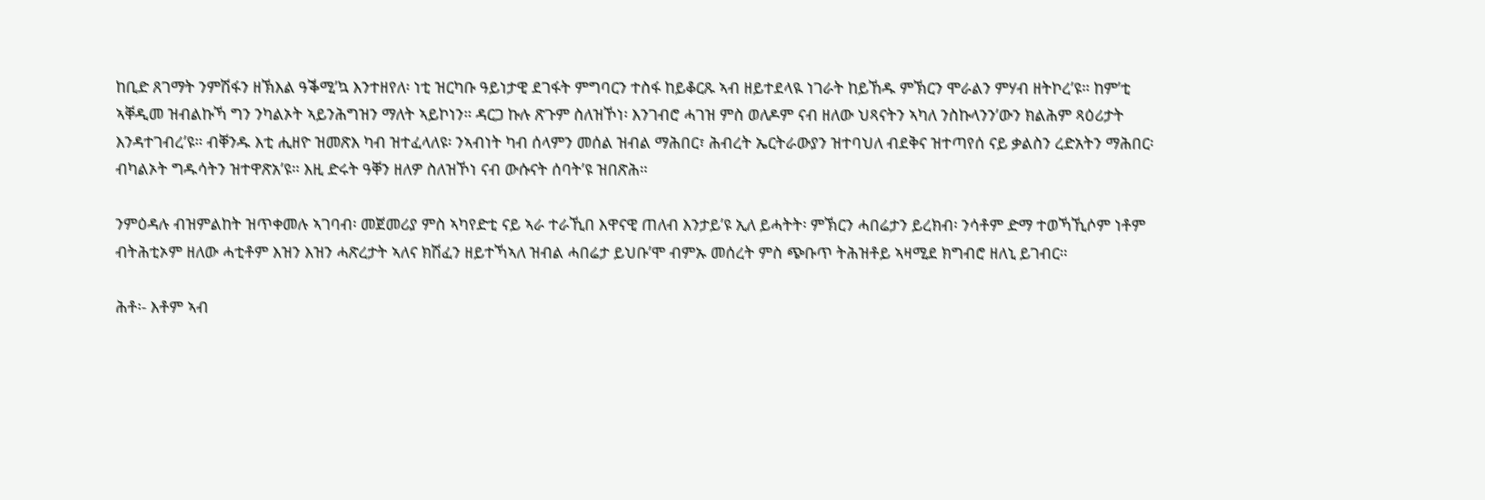ከቢድ ጸገማት ንምሽፋን ዘኽእል ዓቕሚ’ኳ እንተዘየለ፡ ነቲ ዝርካቡ ዓይነታዊ ደገፋት ምግባርን ተስፋ ከይቆርጹ ኣብ ዘይተደላዪ ነገራት ከይኸዱ ምኽርን ሞራልን ምሃብ ዘትኮረ’ዩ። ከም’ቲ ኣቐዲመ ዝብልኩኻ ግን ንካልኦት ኣይንሕግዝን ማለት ኣይኮነን። ዳርጋ ኩሉ ጽጉም ስለዝኾነ፡ እንገብሮ ሓገዝ ምስ ወለዶም ናብ ዘለው ህጻናትን ኣካለ ንስኩላንን’ውን ክልሕም ጻዕሪታት እንዳተገብረ’ዩ። ብቐንዱ እቲ ሒዘዮ ዝመጽእ ካብ ዝተፈላለዩ፡ ንኣብነት ካብ ሰላምን መሰል ዝብል ማሕበር፣ ሕብረት ኤርትራውያን ዝተባህለ ብደቅና ዝተጣየሰ ናይ ቃልስን ረድአትን ማሕበር፡ ብካልኦት ግዱሳትን ዝተዋጽአ’ዩ። እዚ ድሩት ዓቐን ዘለዎ ስለዝኾነ ናብ ውሱናት ሰባት’ዩ ዝበጽሕ።

ንምዕዳሉ ብዝምልከት ዝጥቀመሉ ኣገባብ፡ መጀመሪያ ምስ ኣካየድቲ ናይ ኣራ ተራኺበ እዋናዊ ጠለብ እንታይ’ዩ ኢለ ይሓትት፡ ምኽርን ሓበሬታን ይረክብ፡ ንሳቶም ድማ ተወኻኺሶም ነቶም ብትሕቲኦም ዘለው ሓቲቶም እዝን እዝን ሓጽረታት ኣለና ክሽፈን ዘይተኻኣለ ዝብል ሓበሬታ ይህቡ’ሞ ብምኡ መሰረት ምስ ጭቡጥ ትሕዝቶይ ኣዛሚደ ክግብሮ ዘለኒ ይገብር።

ሕቶ፡- እቶም ኣብ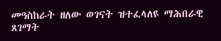መዓስከራት ዘለው ወገናት ዝተፈላለዩ ማሕበራዊ ጸገማት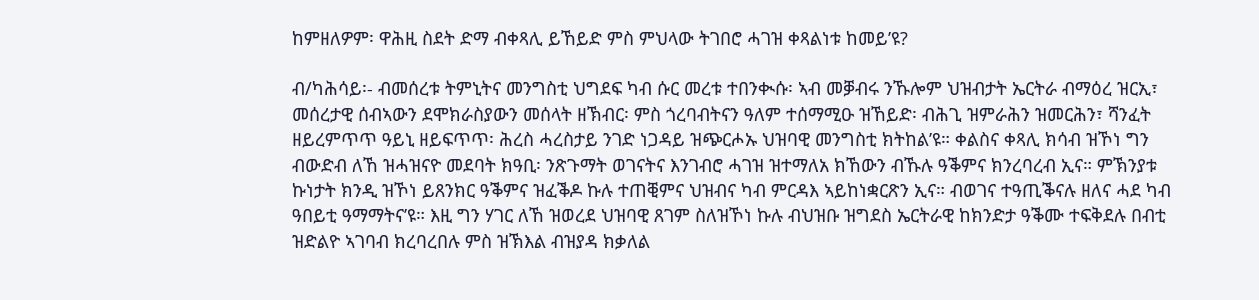ከምዘለዎም፡ ዋሕዚ ስደት ድማ ብቀጻሊ ይኸይድ ምስ ምህላው ትገበሮ ሓገዝ ቀጻልነቱ ከመይ’ዩ?

ብ/ካሕሳይ፡- ብመሰረቱ ትምኒትና መንግስቲ ህግደፍ ካብ ሱር መረቱ ተበንቊሱ፡ ኣብ መቓብሩ ንኹሎም ህዝብታት ኤርትራ ብማዕረ ዝርኢ፣ መሰረታዊ ሰብኣውን ደሞክራስያውን መሰላት ዘኽብር፡ ምስ ጎረባብትናን ዓለም ተሰማሚዑ ዝኸይድ፡ ብሕጊ ዝምራሕን ዝመርሕን፣ ሻንፈት ዘይረምጥጥ ዓይኒ ዘይፍጥጥ፡ ሕረስ ሓረስታይ ንገድ ነጋዳይ ዝጭርሖኡ ህዝባዊ መንግስቲ ክትከል’ዩ። ቀልስና ቀጻሊ ክሳብ ዝኾነ ግን ብውድብ ለኸ ዝሓዝናዮ መደባት ክዓቢ፡ ንጽጉማት ወገናትና እንገብሮ ሓገዝ ዝተማለአ ክኸውን ብኹሉ ዓቕምና ክንረባረብ ኢና። ምኽንያቱ ኩነታት ክንዲ ዝኾነ ይጸንክር ዓቕምና ዝፈቕዶ ኩሉ ተጠቒምና ህዝብና ካብ ምርዳእ ኣይከነቋርጽን ኢና። ብወገና ተዓጢቕናሉ ዘለና ሓደ ካብ ዓበይቲ ዓማማትና’ዩ። እዚ ግን ሃገር ለኸ ዝወረደ ህዝባዊ ጸገም ስለዝኾነ ኩሉ ብህዝቡ ዝግደስ ኤርትራዊ ከክንድታ ዓቕሙ ተፍቅደሉ በብቲ ዝድልዮ ኣገባብ ክረባረበሉ ምስ ዝኽእል ብዝያዳ ክቃለል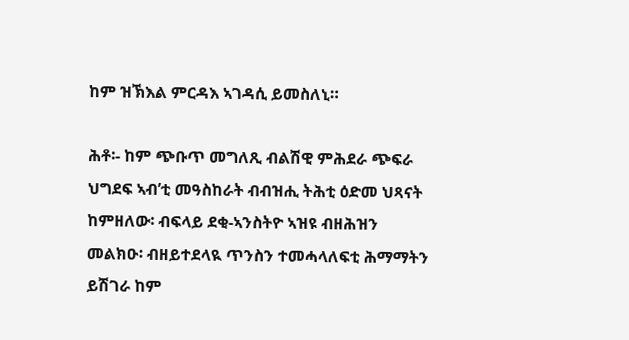ከም ዝኽእል ምርዳእ ኣገዳሲ ይመስለኒ።

ሕቶ፡- ከም ጭቡጥ መግለጺ ብልሽዊ ምሕደራ ጭፍራ ህግደፍ ኣብ’ቲ መዓስከራት ብብዝሒ ትሕቲ ዕድመ ህጻናት ከምዘለው፡ ብፍላይ ደቂ-ኣንስትዮ ኣዝዩ ብዘሕዝን መልክዑ፡ ብዘይተደላዪ ጥንስን ተመሓላለፍቲ ሕማማትን ይሽገራ ከም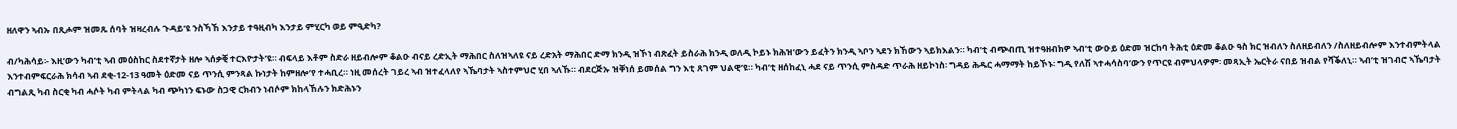ዘለዋን ኣብኡ በጺሖም ዝመጹ ሰባት ዝዛረብሉ ጉዳይ’ዩ ንስኻኸ እንታይ ተዓዚብካ እንታይ ምሂርካ ወይ ምዒድካ?

ብ/ካሕሳይ፡- እዚ’ውን ካብ’ቲ ኣብ መዕስከር ስደተኛታት ዘሎ ኣሰቃቒ ተርእዮታት’ዩ። ብፍላይ እቶም ስድራ ዘይብሎም ቆልዑ ብናይ ረድኢት ማሕበር ስለዝኣለዩ ናይ ረድአት ማሕበር ድማ ክንዲ ዝኾነ ብጽፈት ይስራሕ ክንዲ ወለዲ ኮይኑ ክሕዝ’ውን ይፈትን ክንዲ ኣቦን ኣደን ክኸውን ኣይክእልን። ካብ’ቲ ብጭብጢ ዝተዓዘብክዎ ኣብ’ቲ ውዑይ ዕድመ ዝርከባ ትሕቲ ዕድመ ቆልዑ ዓስ ክር ዝብለን ስለዘይብለን /ስለዘይብሎም እንተብምትላል እንተብምፍርራሕ ክሳብ ኣብ ደቂ-12-13 ዓመት ዕድመ ናይ ጥንሲ ምንጻል ኩነታት ከምዘሎ’የ ተሓቢረ። ነዚ መሰረት ገይረ ኣብ ዝተፈላለየ ኣኼባታት ኣስተምህሮ ሂበ ኣለኹ። ብደርጅኡ ዝቐነሰ ይመሰል ግን እቲ ጸገም ህልዊ’ዩ። ካብ’ቲ ዘሰከፈኒ ሓደ ናይ ጥንሲ ምስዳድ ጥራሕ ዘይኮነስ፡ ግዳይ ሕዱር ሓማማት ከይኾኑ፡ ግዲ የለሽ ኣተሓሳስባ’ውን የጥርዩ ብምህላዎም፡ መጻኢት ኤርትራ ናበይ ዝብል የሻቕለኒ። ኣብ’ቲ ዝገብሮ ኣኼባታት ብግልጺ ካብ ስርቂ ካብ ሓሶት ካብ ምትላል ካብ ጭካነን ፍኑው ስጋዊ ርክብን ነብሶም ክከላኸሉን ክድሕኑን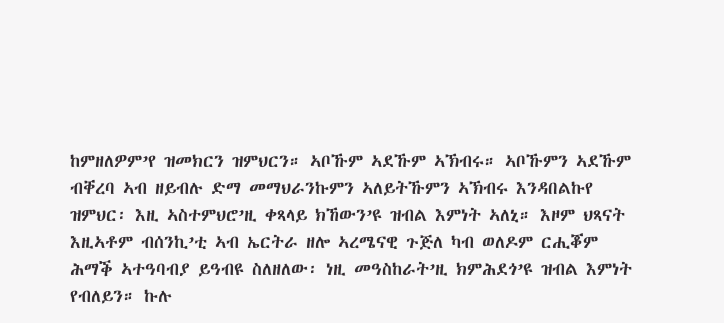ከምዘለዎም’የ ዝመክርን ዝምህርን። ኣቦኹም ኣደኹም ኣኽብሩ። ኣቦኹምን ኣደኹም ብቐረባ ኣብ ዘይብሉ ድማ መማህራንኩምን ኣለይትኹምን ኣኽብሩ እንዳበልኩየ ዝምህር፡ እዚ ኣስተምህሮ’ዚ ቀጻላይ ክኸውን’ዩ ዝብል እምነት ኣለኒ። እዞም ህጻናት እዚኣቶም ብሰንኪ’ቲ ኣብ ኤርትራ ዘሎ ኣረሜናዊ ጉጅለ ካብ ወለዶም ርሒቖም ሕማቕ ኣተዓባብያ ይዓብዩ ስለዘለው፡ ነዚ መዓስከራት’ዚ ክምሕደጎ’ዩ ዝብል እምነት የብለይን። ኩሉ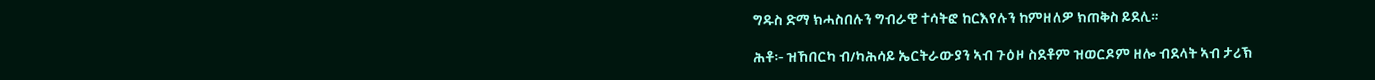ግዱስ ድማ ክሓስበሉን ግብራዊ ተሳትፎ ከርእየሉን ከምዘለዎ ክጠቅስ ይደሊ።

ሕቶ፡- ዝኸበርካ ብ/ካሕሳይ ኤርትራውያን ኣብ ጉዕዞ ስደቶም ዝወርዶም ዘሎ ብደላት ኣብ ታሪኽ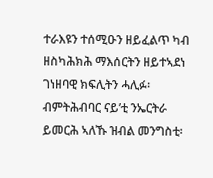ተራእዩን ተሰሚዑን ዘይፈልጥ ካብ ዘስካሕክሕ ማእሰርትን ዘይተኣደነ ገነዘባዊ ክፍሊትን ሓሊፉ፡ ብምትሕብባር ናይ’ቲ ንኤርትራ ይመርሕ ኣለኹ ዝብል መንግስቲ፡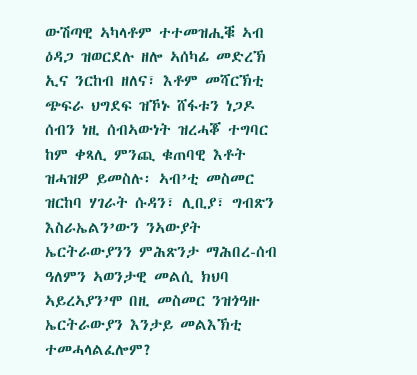ውሽጣዊ ኣካላቶም ተተመዝሒቑ ኣብ ዕዳጋ ዝወርደሉ ዘሎ ኣሰካፊ መድረኽ ኢና ንርከብ ዘለና፣ እቶም መሻርኽቲ ጭፍራ ህግደፍ ዝኾኑ ሸፋቱን ነጋዶ ሰብን ነዚ ሰብኣውነት ዝረሓቖ ተግባር ከም ቀጻሊ ምንጪ ቁጠባዊ እቶት ዝሓዝዎ ይመስሉ፡ ኣብ’ቲ መስመር ዝርከባ ሃገራት ሱዳን፣ ሊቢያ፣ ግብጽን እስራኤልን’ውን ንኣውያት ኤርትራውያንን ምሕጽንታ ማሕበረ-ሰብ ዓለምን ኣወንታዊ መልሲ ክህባ ኣይረኣያን’ሞ በዚ መስመር ንዝጎዓዙ ኤርትራውያን እንታይ መልእኽቲ ተመሓላልፈሎም?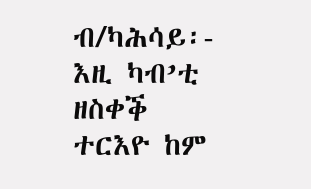ብ/ካሕሳይ፡- እዚ ካብ’ቲ ዘስቀቕ ተርእዮ ከም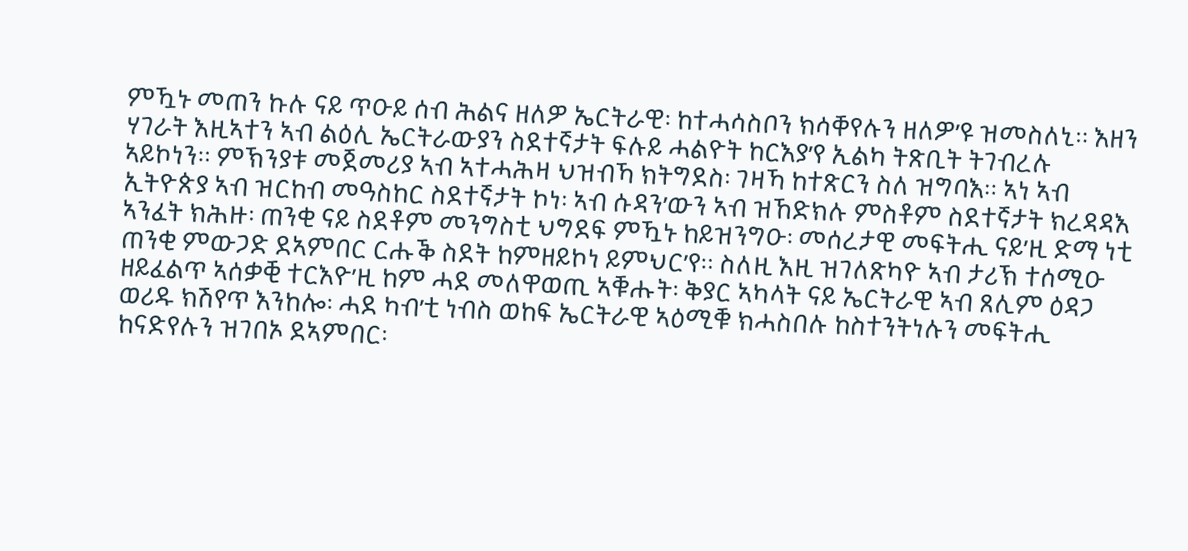ምዃኑ መጠን ኩሉ ናይ ጥዑይ ሰብ ሕልና ዘለዎ ኤርትራዊ፡ ከተሓሳስቦን ክሳቐየሉን ዘለዎ’ዩ ዝመስለኒ። እዘን ሃገራት እዚኣተን ኣብ ልዕሊ ኤርትራውያን ስደተኛታት ፍሉይ ሓልዮት ከርእያ’የ ኢልካ ትጽቢት ትገብረሉ ኣይኮነን። ምኽንያቱ መጀመሪያ ኣብ ኣተሓሕዛ ህዝብኻ ክትግደስ፡ ገዛኻ ከተጽርን ስለ ዝግባእ። ኣነ ኣብ ኢትዮጵያ ኣብ ዝርከብ መዓስከር ስደተኛታት ኮነ፡ ኣብ ሱዳን’ውን ኣብ ዝኸድክሉ ምስቶም ስደተኛታት ክረዳዳእ ኣንፈት ክሕዙ፡ ጠንቂ ናይ ስደቶም መንግስቲ ህግደፍ ምዃኑ ከይዝንግዑ፡ መሰረታዊ መፍትሒ ናይ’ዚ ድማ ነቲ ጠንቂ ምውጋድ ደኣምበር ርሑቕ ስደት ከምዘይኮነ ይምህር’የ። ስለዚ እዚ ዝገለጽካዮ ኣብ ታሪኽ ተሰሚዑ ዘይፈልጥ ኣሰቃቒ ተርእዮ’ዚ ከም ሓደ መለዋወጢ ኣቑሑት፡ ቅያር ኣካላት ናይ ኤርትራዊ ኣብ ጸሊም ዕዳጋ ወሪዱ ክሽየጥ እንከሎ፡ ሓደ ካብ’ቲ ነብስ ወከፍ ኤርትራዊ ኣዕሚቑ ክሓስበሉ ከስተንትነሉን መፍትሒ ከናድየሉን ዝገበኦ ደኣምበር፡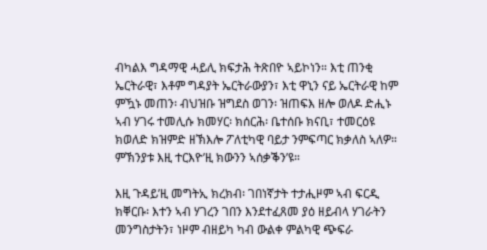ብካልእ ግዳማዊ ሓይሊ ክፍታሕ ትጽበዮ ኣይኮነን። እቲ ጠንቂ ኤርትራዊ፣ እቶም ግዳያት ኤርትራውያን፣ እቲ ዋኒን ናይ ኤርትራዊ ከም ምዃኑ መጠን፡ ብህዝቡ ዝግደስ ወገን፡ ዝጠፍእ ዘሎ ወለዶ ድሒኑ ኣብ ሃገሩ ተመሊሱ ክመሃር፡ ክሰርሕ፡ ቤተሰቡ ክናቢ፣ ተመርዕዩ ክወለድ ክዝምድ ዘኽእሎ ፖለቲካዊ ባይታ ንምፍጣር ክቃለስ ኣለዎ። ምኽንያቱ እዚ ተርእዮ’ዚ ክውንን ኣሰቃቕን’ዩ።

እዚ ጉዳይ’ዚ መግትኢ ክረክብ፡ ገበነኛታት ተታሒዞም ኣብ ፍርዲ ክቐርቡ፡ እተን ኣብ ሃገረን ገበን እንደተፈጸመ ያዕ ዘይብላ ሃገራትን መንግስታትን፣ ነዞም ብዘይካ ካብ ውልቀ ምልካዊ ጭፍራ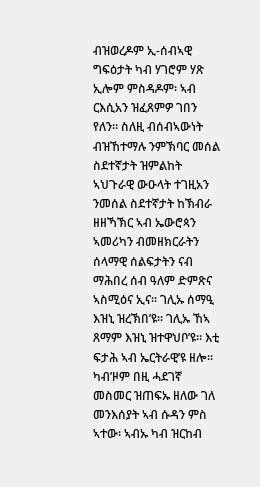ብዝወረዶም ኢ-ሰብኣዊ ግፍዕታት ካብ ሃገሮም ሃጽ ኢሎም ምስዳዶም፡ ኣብ ርእሲአን ዝፈጸምዎ ገበን የለን። ስለዚ ብሰብኣውነት ብዝኸተማሉ ንምኽባር መሰል ስደተኛታት ዝምልከት ኣህጉራዊ ውዑላት ተገዚአን ንመሰል ስደተኛታት ከኽብራ ዘዘኻኽር ኣብ ኤውሮጳን ኣመሪካን ብመዘክርራትን ሰላማዊ ሰልፍታትን ናብ ማሕበረ ሰብ ዓለም ድምጽና ኣስሚዕና ኢና። ገሊኡ ሰማዒ እዝኒ ዝረኽበ’ዩ። ገሊኡ ኸኣ ጸማም እዝኒ ዝተዋህቦ’ዩ። እቲ ፍታሕ ኣብ ኤርትራዊ’ዩ ዘሎ። ካብ’ዞም በዚ ሓደገኛ መስመር ዝጠፍኡ ዘለው ገለ መንእሰያት ኣብ ሱዳን ምስ ኣተው፡ ኣብኡ ካብ ዝርከብ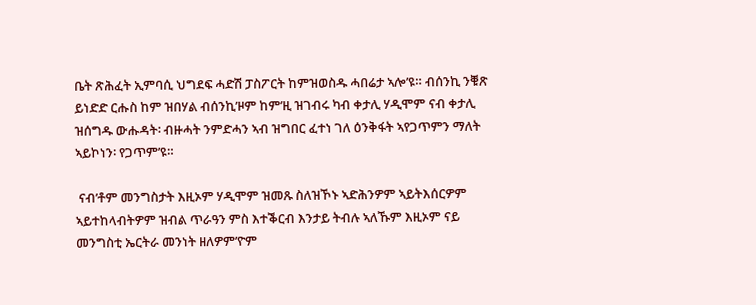ቤት ጽሕፈት ኢምባሲ ህግደፍ ሓድሽ ፓስፖርት ከምዝወስዱ ሓበሬታ ኣሎ’ዩ። ብሰንኪ ንቑጽ ይነድድ ርሑስ ከም ዝበሃል ብሰንኪ’ዞም ከም’ዚ ዝገብሩ ካብ ቀታሊ ሃዲሞም ናብ ቀታሊ ዝሰግዱ ውሑዳት፡ ብዙሓት ንምድሓን ኣብ ዝግበር ፈተነ ገለ ዕንቅፋት ኣየጋጥምን ማለት ኣይኮነን፡ የጋጥም’ዩ።

 ናብ’ቶም መንግስታት እዚኦም ሃዲሞም ዝመጹ ስለዝኾኑ ኣድሕንዎም ኣይትእሰርዎም ኣይተከላብትዎም ዝብል ጥራዓን ምስ እተቕርብ እንታይ ትብሉ ኣለኹም እዚኦም ናይ መንግስቲ ኤርትራ መንነት ዘለዎም’ዮም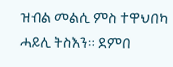ዝብል መልሲ ምስ ተዋህበካ ሓይሊ ትስእን። ደምበ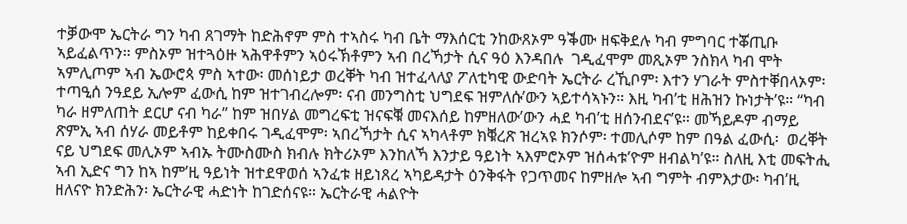ተቓውሞ ኤርትራ ግን ካብ ጸገማት ከድሕኖም ምስ ተኣስሩ ካብ ቤት ማእሰርቲ ንከውጸኦም ዓቕሙ ዘፍቅደሉ ካብ ምግባር ተቖጢቡ ኣይፈልጥን። ምስኦም ዝተጓዕዙ ኣሕዋቶምን ኣዕሩኽቶምን ኣብ በረኻታት ሲና ዓዕ እንዳበሉ  ገዲፈሞም መጺኦም ንስክላ ካብ ሞት ኣምሊጦም ኣብ ኤውሮጳ ምስ ኣተው፡ መሰነይታ ወረቐት ካብ ዝተፈላለያ ፖለቲካዊ ውድባት ኤርትራ ረኺቦም፡ እተን ሃገራት ምስተቐበላኦም፡ ተጣዒሰ ንዓደይ ኢሎም ፈውሲ ከም ዝተገብረሎም፡ ናብ መንግስቲ ህግደፍ ዝምለሱ’ውን ኣይተሳኣኑን። እዚ ካብ’ቲ ዘሕዝን ኩነታት’ዩ። “ካብ ካራ ዘምለጠት ደርሆ ናብ ካራ” ከም ዝበሃል መግረፍቲ ዝናፍቑ መናእሰይ ከምዘለው’ውን ሓደ ካብ’ቲ ዘሰንብደና’ዩ። መኻይዶም ብማይ ጽምኢ ኣብ ሰሃራ መይቶም ከይቀበሩ ገዲፈሞም፡ ኣበረኻታት ሲና ኣካላቶም ክቑረጽ ዝረኣዩ ክንሶም፡ ተመሊሶም ከም በዓል ፈውሲ፡  ወረቐት ናይ ህግደፍ መሊኦም ኣብኡ ትሙስሙስ ክብሉ ክትሪኦም እንከለኻ እንታይ ዓይነት ኣእምሮኦም ዝሰሓቱ’ዮም ዘብልካ’ዩ። ስለዚ እቲ መፍትሒ ኣብ ኢድና ግን ከኣ ከም’ዚ ዓይነት ዝተደዋወሰ ኣንፈቱ ዘይነጸረ ኣካይዳታት ዕንቅፋት የጋጥመና ከምዘሎ ኣብ ግምት ብምእታው፡ ካብ’ዚ ዘለናዮ ክንድሕን፡ ኤርትራዊ ሓድነት ከገድሰናዩ። ኤርትራዊ ሓልዮት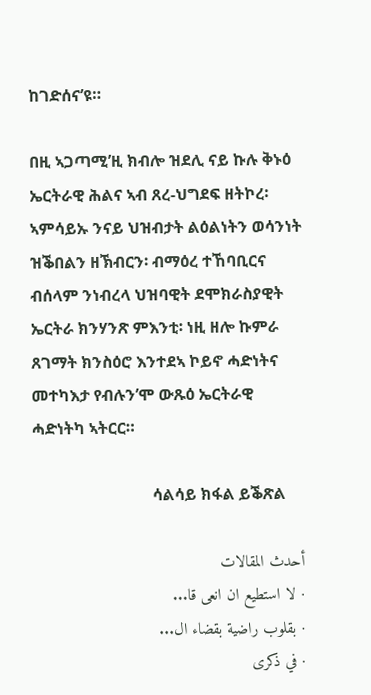ከገድሰና’ዩ።

በዚ ኣጋጣሚ’ዚ ክብሎ ዝደሊ ናይ ኩሉ ቅኑዕ ኤርትራዊ ሕልና ኣብ ጸረ-ህግደፍ ዘትኮረ፡ ኣምሳይኡ ንናይ ህዝብታት ልዕልነትን ወሳንነት ዝቕበልን ዘኽብርን፡ ብማዕረ ተኸባቢርና ብሰላም ንነብረላ ህዝባዊት ደሞክራስያዊት ኤርትራ ክንሃንጽ ምእንቲ፡ ነዚ ዘሎ ኩምራ ጸገማት ክንስዕሮ እንተደኣ ኮይኖ ሓድነትና መተካእታ የብሉን’ሞ ውጹዕ ኤርትራዊ ሓድነትካ ኣትርር።

                              ሳልሳይ ክፋል ይቕጽል

أحدث المقالات
· لا استطيع ان انعى قا...
· بقلوب راضية بقضاء ال...
· في ذكرى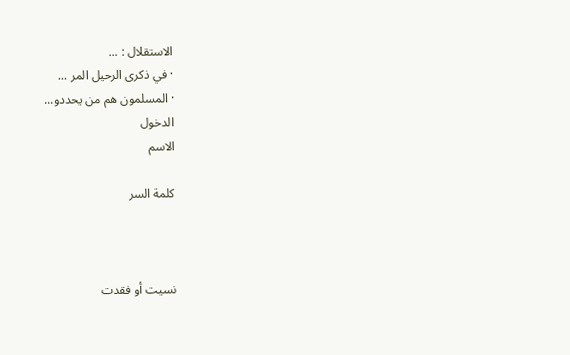الاستقلال : ...
· في ذكرى الرحيل المر ...
· المسلمون هم من يحددو...
الدخول
الاسم

كلمة السر



نسيت أو فقدت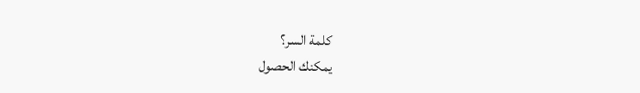كلمة السر؟
يمكنك الحصول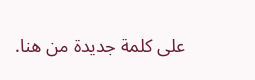على كلمة جديدة من هنا.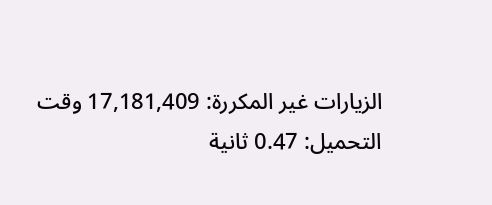الزيارات غير المكررة: 17,181,409 وقت التحميل: 0.47 ثانية